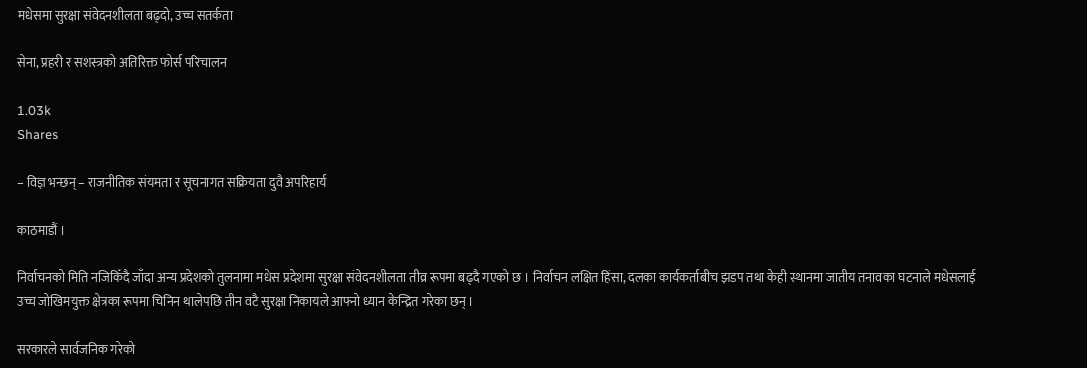मधेसमा सुरक्षा संवेदनशीलता बढ्दो, उच्च सतर्कता

सेना, प्रहरी र सशस्त्रको अतिरिक्त फोर्स परिचालन

1.03k
Shares

– विज्ञ भन्छन् – राजनीतिक संयमता र सूचनागत सक्रियता दुवै अपरिहार्य

काठमाडौं ।

निर्वाचनको मिति नजिकिँदै जाँदा अन्य प्रदेशको तुलनामा मधेस प्रदेशमा सुरक्षा संवेदनशीलता तीव्र रूपमा बढ्दै गएको छ । निर्वाचन लक्षित हिंसा, दलका कार्यकर्ताबीच झडप तथा केही स्थानमा जातीय तनावका घटनाले मधेसलाई उच्च जोखिमयुक्त क्षेत्रका रूपमा चिनिन थालेपछि तीन वटै सुरक्षा निकायले आफ्नो ध्यान केन्द्रित गरेका छन् ।

सरकारले सार्वजनिक गरेको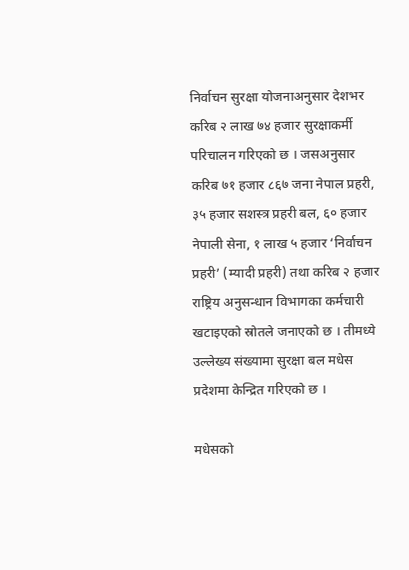निर्वाचन सुरक्षा योजनाअनुसार देशभर करिब २ लाख ७४ हजार सुरक्षाकर्मी परिचालन गरिएको छ । जसअनुसार करिब ७१ हजार ८६७ जना नेपाल प्रहरी, ३५ हजार सशस्त्र प्रहरी बल, ६० हजार नेपाली सेना, १ लाख ५ हजार ‘निर्वाचन प्रहरी’ (म्यादी प्रहरी) तथा करिब २ हजार राष्ट्रिय अनुसन्धान विभागका कर्मचारी खटाइएको स्रोतले जनाएको छ । तीमध्ये उल्लेख्य संख्यामा सुरक्षा बल मधेस प्रदेशमा केन्द्रित गरिएको छ ।

मधेसको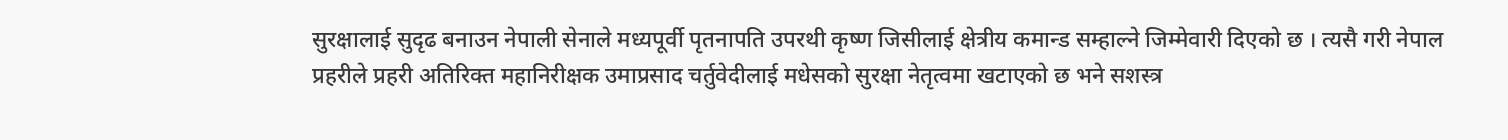सुरक्षालाई सुदृढ बनाउन नेपाली सेनाले मध्यपूर्वी पृतनापति उपरथी कृष्ण जिसीलाई क्षेत्रीय कमान्ड सम्हाल्ने जिम्मेवारी दिएको छ । त्यसै गरी नेपाल प्रहरीले प्रहरी अतिरिक्त महानिरीक्षक उमाप्रसाद चर्तुवेदीलाई मधेसको सुरक्षा नेतृत्वमा खटाएको छ भने सशस्त्र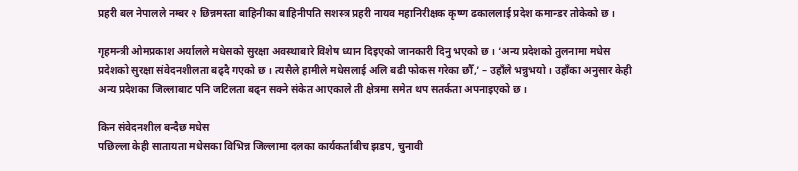प्रहरी बल नेपालले नम्बर २ छिन्नमस्ता बाहिनीका बाहिनीपति सशस्त्र प्रहरी नायव महानिरीक्षक कृष्ण ढकाललाई प्रदेश कमान्डर तोकेको छ ।

गृहमन्त्री ओमप्रकाश अर्यालले मधेसको सुरक्षा अवस्थाबारे विशेष ध्यान दिइएको जानकारी दिनु भएको छ । ‘अन्य प्रदेशको तुलनामा मधेस प्रदेशको सुरक्षा संवेदनशीलता बढ्दै गएको छ । त्यसैले हामीले मधेसलाई अलि बढी फोकस गरेका छौँ,’ – उहाँले भन्नुभयो । उहाँका अनुसार केही अन्य प्रदेशका जिल्लाबाट पनि जटिलता बढ्न सक्ने संकेत आएकाले ती क्षेत्रमा समेत थप सतर्कता अपनाइएको छ ।

किन संवेदनशील बन्दैछ मधेस
पछिल्ला केही सातायता मधेसका विभिन्न जिल्लामा दलका कार्यकर्ताबीच झडप, चुनावी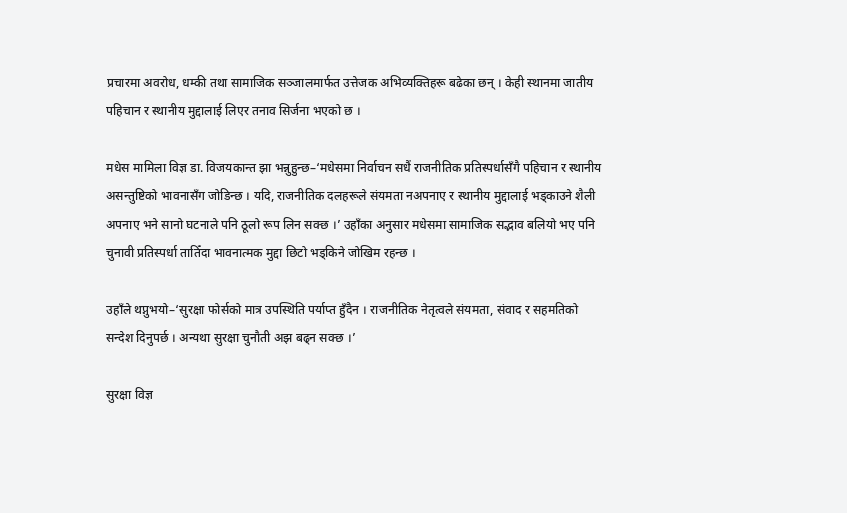प्रचारमा अवरोध, धम्की तथा सामाजिक सञ्जालमार्फत उत्तेजक अभिव्यक्तिहरू बढेका छन् । केही स्थानमा जातीय पहिचान र स्थानीय मुद्दालाई लिएर तनाव सिर्जना भएको छ ।

मधेस मामिला विज्ञ डा. विजयकान्त झा भन्नुहुन्छ–‘मधेसमा निर्वाचन सधैं राजनीतिक प्रतिस्पर्धासँगै पहिचान र स्थानीय असन्तुष्टिको भावनासँग जोडिन्छ । यदि, राजनीतिक दलहरूले संयमता नअपनाए र स्थानीय मुद्दालाई भड्काउने शैली अपनाए भने सानो घटनाले पनि ठूलो रूप लिन सक्छ ।’ उहाँका अनुसार मधेसमा सामाजिक सद्भाव बलियो भए पनि चुनावी प्रतिस्पर्धा तातिँदा भावनात्मक मुद्दा छिटो भड्किने जोखिम रहन्छ ।

उहाँले थप्नुभयो–‘सुरक्षा फोर्सको मात्र उपस्थिति पर्याप्त हुँदैन । राजनीतिक नेतृत्वले संयमता, संवाद र सहमतिको सन्देश दिनुपर्छ । अन्यथा सुरक्षा चुनौती अझ बढ्न सक्छ ।’

सुरक्षा विज्ञ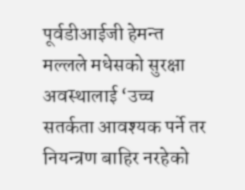पूर्वडीआईजी हेमन्त मल्लले मधेसको सुरक्षा अवस्थालाई ‘उच्च सतर्कता आवश्यक पर्ने तर नियन्त्रण बाहिर नरहेको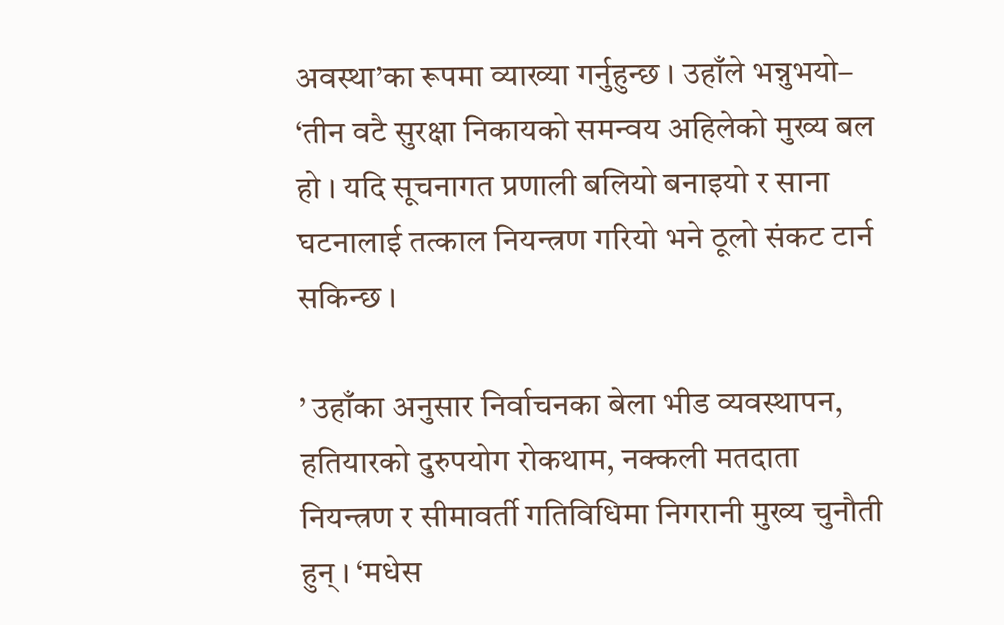अवस्था’का रूपमा व्याख्या गर्नुहुन्छ । उहाँले भन्नुभयो– ‘तीन वटै सुरक्षा निकायको समन्वय अहिलेको मुख्य बल हो । यदि सूचनागत प्रणाली बलियो बनाइयो र साना घटनालाई तत्काल नियन्त्रण गरियो भने ठूलो संकट टार्न सकिन्छ ।

’ उहाँका अनुसार निर्वाचनका बेला भीड व्यवस्थापन, हतियारको दुरुपयोग रोकथाम, नक्कली मतदाता नियन्त्रण र सीमावर्ती गतिविधिमा निगरानी मुख्य चुनौती हुन् । ‘मधेस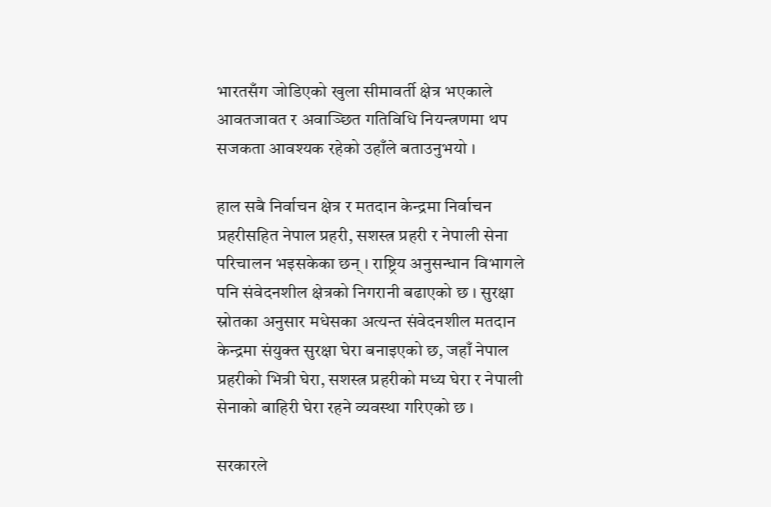भारतसँग जोडिएको खुला सीमावर्ती क्षेत्र भएकाले आवतजावत र अवाञ्छित गतिविधि नियन्त्रणमा थप सजकता आवश्यक रहेको उहाँले बताउनुभयो ।

हाल सबै निर्वाचन क्षेत्र र मतदान केन्द्रमा निर्वाचन प्रहरीसहित नेपाल प्रहरी, सशस्त्र प्रहरी र नेपाली सेना परिचालन भइसकेका छन् । राष्ट्रिय अनुसन्धान विभागले पनि संवेदनशील क्षेत्रको निगरानी बढाएको छ । सुरक्षा स्रोतका अनुसार मधेसका अत्यन्त संवेदनशील मतदान केन्द्रमा संयुक्त सुरक्षा घेरा बनाइएको छ, जहाँ नेपाल प्रहरीको भित्री घेरा, सशस्त्र प्रहरीको मध्य घेरा र नेपाली सेनाको बाहिरी घेरा रहने व्यवस्था गरिएको छ ।

सरकारले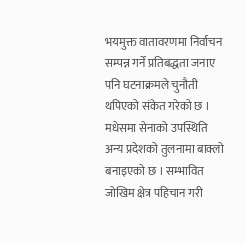भयमुक्त वातावरणमा निर्वाचन सम्पन्न गर्ने प्रतिबद्धता जनाए पनि घटनाक्रमले चुनौती थपिएको संकेत गरेको छ । मधेसमा सेनाको उपस्थिति अन्य प्रदेशको तुलनामा बाक्लो बनाइएको छ । सम्भावित जोखिम क्षेत्र पहिचान गरी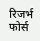रिजर्भ फोर्स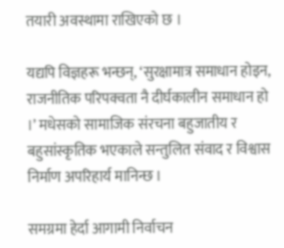तयारी अवस्थामा राखिएको छ ।

यद्यपि विज्ञहरू भन्छन्, ‘सुरक्षामात्र समाधान होइन, राजनीतिक परिपक्वता नै दीर्घकालीन समाधान हो ।’ मधेसको सामाजिक संरचना बहुजातीय र बहुसांस्कृतिक भएकाले सन्तुलित संवाद र विश्वास निर्माण अपरिहार्य मानिन्छ ।

समग्रमा हेर्दा आगामी निर्वाचन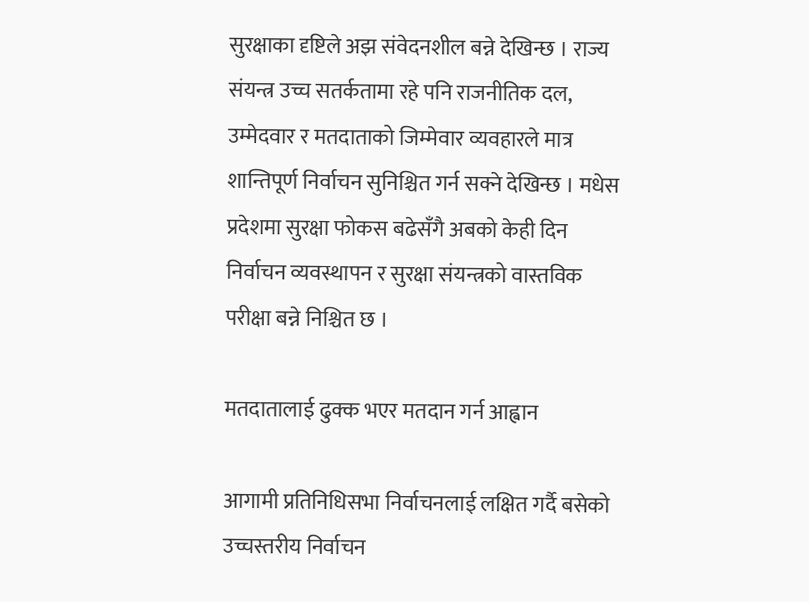सुरक्षाका दृष्टिले अझ संवेदनशील बन्ने देखिन्छ । राज्य संयन्त्र उच्च सतर्कतामा रहे पनि राजनीतिक दल, उम्मेदवार र मतदाताको जिम्मेवार व्यवहारले मात्र शान्तिपूर्ण निर्वाचन सुनिश्चित गर्न सक्ने देखिन्छ । मधेस प्रदेशमा सुरक्षा फोकस बढेसँगै अबको केही दिन निर्वाचन व्यवस्थापन र सुरक्षा संयन्त्रको वास्तविक परीक्षा बन्ने निश्चित छ ।

मतदातालाई ढुक्क भएर मतदान गर्न आह्वान

आगामी प्रतिनिधिसभा निर्वाचनलाई लक्षित गर्दै बसेको उच्चस्तरीय निर्वाचन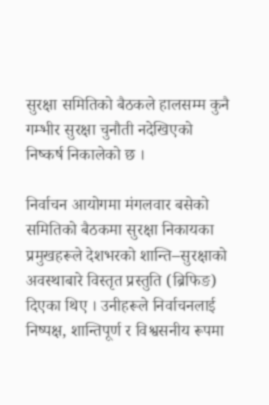सुरक्षा समितिको बैठकले हालसम्म कुनै गम्भीर सुरक्षा चुनौती नदेखिएको निष्कर्ष निकालेको छ ।

निर्वाचन आयोगमा मंगलवार बसेको समितिको बैठकमा सुरक्षा निकायका प्रमुखहरूले देशभरको शान्ति–सुरक्षाको अवस्थाबारे विस्तृत प्रस्तुति (ब्रिफिङ) दिएका थिए । उनीहरूले निर्वाचनलाई निष्पक्ष, शान्तिपूर्ण र विश्वसनीय रूपमा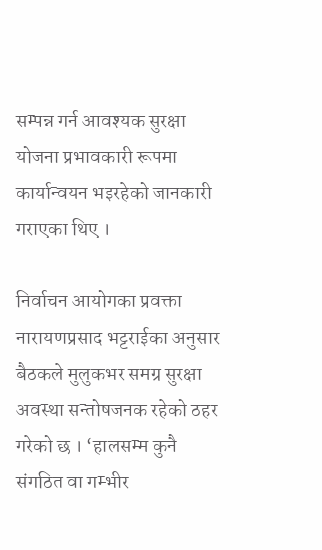सम्पन्न गर्न आवश्यक सुरक्षा योजना प्रभावकारी रूपमा कार्यान्वयन भइरहेको जानकारी गराएका थिए ।

निर्वाचन आयोगका प्रवक्ता नारायणप्रसाद भट्टराईका अनुसार बैठकले मुलुकभर समग्र सुरक्षा अवस्था सन्तोषजनक रहेको ठहर गरेको छ । ‘हालसम्म कुनै संगठित वा गम्भीर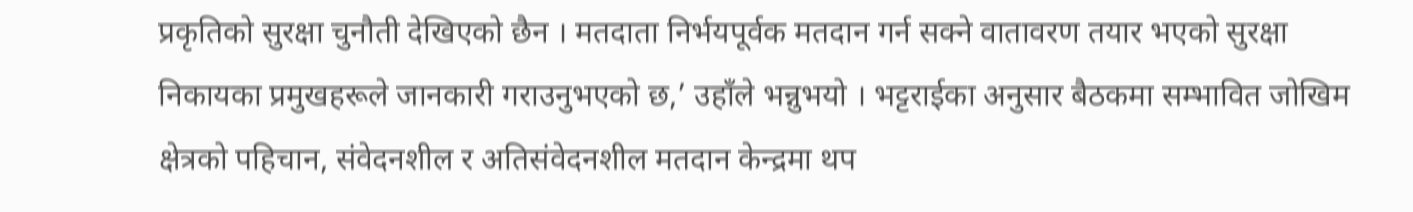प्रकृतिको सुरक्षा चुनौती देखिएको छैन । मतदाता निर्भयपूर्वक मतदान गर्न सक्ने वातावरण तयार भएको सुरक्षा निकायका प्रमुखहरूले जानकारी गराउनुभएको छ,’ उहाँले भन्नुभयो । भट्टराईका अनुसार बैठकमा सम्भावित जोखिम क्षेत्रको पहिचान, संवेदनशील र अतिसंवेदनशील मतदान केन्द्रमा थप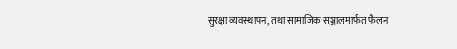सुरक्षा व्यवस्थापन, तथा सामाजिक सञ्जालमार्फत फैलन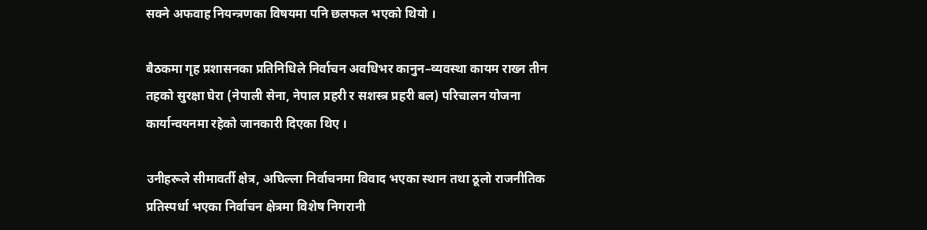सक्ने अफवाह नियन्त्रणका विषयमा पनि छलफल भएको थियो ।

बैठकमा गृह प्रशासनका प्रतिनिधिले निर्वाचन अवधिभर कानुन–व्यवस्था कायम राख्न तीन तहको सुरक्षा घेरा (नेपाली सेना, नेपाल प्रहरी र सशस्त्र प्रहरी बल) परिचालन योजना कार्यान्वयनमा रहेको जानकारी दिएका थिए ।

उनीहरूले सीमावर्ती क्षेत्र, अघिल्ला निर्वाचनमा विवाद भएका स्थान तथा ठूलो राजनीतिक प्रतिस्पर्धा भएका निर्वाचन क्षेत्रमा विशेष निगरानी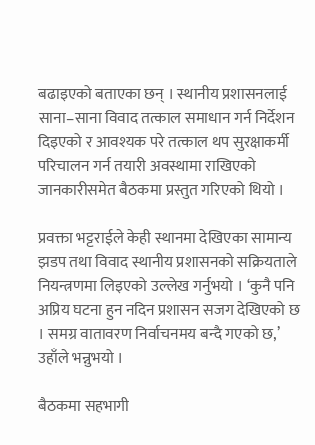बढाइएको बताएका छन् । स्थानीय प्रशासनलाई साना–साना विवाद तत्काल समाधान गर्न निर्देशन दिइएको र आवश्यक परे तत्काल थप सुरक्षाकर्मी परिचालन गर्न तयारी अवस्थामा राखिएको जानकारीसमेत बैठकमा प्रस्तुत गरिएको थियो ।

प्रवक्ता भट्टराईले केही स्थानमा देखिएका सामान्य झडप तथा विवाद स्थानीय प्रशासनको सक्रियताले नियन्त्रणमा लिइएको उल्लेख गर्नुभयो । ‘कुनै पनि अप्रिय घटना हुन नदिन प्रशासन सजग देखिएको छ । समग्र वातावरण निर्वाचनमय बन्दै गएको छ,’ उहाँले भन्नुभयो ।

बैठकमा सहभागी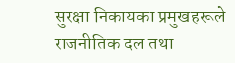सुरक्षा निकायका प्रमुखहरूले राजनीतिक दल तथा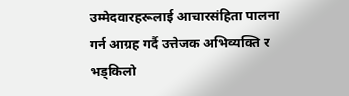उम्मेदवारहरूलाई आचारसंहिता पालना गर्न आग्रह गर्दै उत्तेजक अभिव्यक्ति र भड्किलो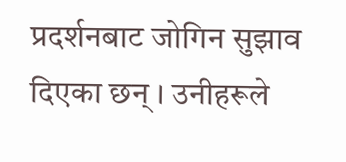प्रदर्शनबाट जोगिन सुझाव दिएका छन् । उनीहरूले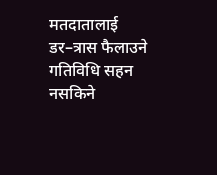मतदातालाई डर–त्रास फैलाउने गतिविधि सहन नसकिने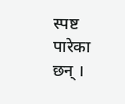स्पष्ट पारेका छन् ।